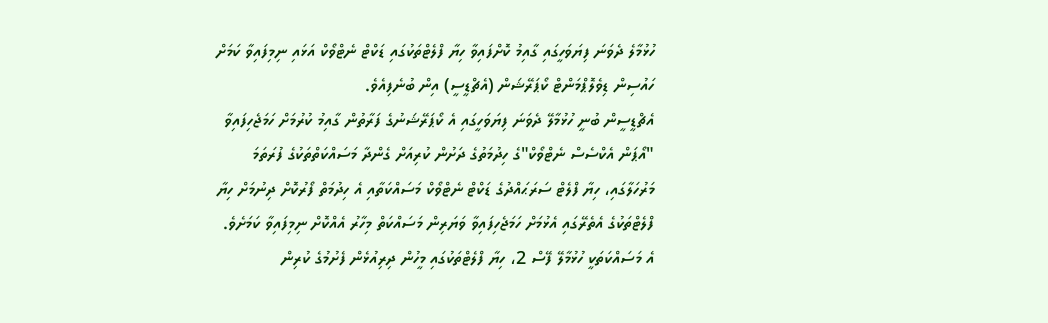ހުޅުމާލެ ދެވަނަ ފިޔަވަހީގައި ގާއިމު ކޮށްފައިވާ ހިޔާ ފްލެޓްތަކުގައި ޑަކްޓް ނެޓްވޯކް އަޅައި ނިމިފައިވާ ކަމަށް ހައުސިން ޑިވެލޮޕްމަންޓް ކޯޕަރޭޝަން (އެޗްޑީސީ) އިން ބުނެފިއެވެ.
އެޗްޑީސީން ބުނީ ހުޅުމާލޭ ދެވަނަ ފިޔަވަހީގައި އެ ކޯޕަރޭޝަނުގެ ފަރާތުން ގާއިމު ކުރުމަށް ހަމަޖެހިފައިވާ "އޯޕަން އެކްސެސް ނެޓްވޯކް"ގެ ހިދުމަތުގެ ދަށުން ކުރިއަށް ގެންދާ މަސައްކަތްތަކުގެ ފުރަތަމަ މަރުހަލާގައި، ހިޔާ ފްލެޓް ސަރަޙައްދުގެ ޑަކްޓް ނެޓްވޯކް މަސައްކަތާއި އެ ހިދުމަތް ފޯރުކޮށް ދިނުމަށް ހިޔާ ފްލެޓްތަކުގެ އެތެރޭގައި އެޅުމަށް ހަމަޖެހިފައިވާ ވަޔަރިން މަސައްކަތް މިހާރު އެއްކޮށް ނިމިފައިވާ ކަމަށެވެ.
އެ މަސައްކަތަކީ ހުޅުމާލޭ ފޭސް 2، ހިޔާ ފްލެޓްތަކުގައި މީހުން ދިރިއުޅެން ފެށުމުގެ ކުރިން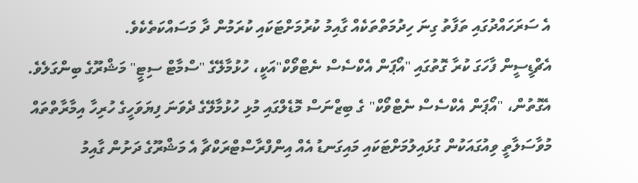އެ ސަރަހައްދުގައި ތަފާތު ގިނަ ހިދުމަތްތަކެއް ގާއިމު ކުރުމަށްޓަކައި ކުރަމުން ދާ މަސައްކަތެކެވެ.
އެޗްޑީސީން ފާހަގަ ކުރާ ގޮތުގައި "އޯޕަން އެކްސެސް ނެޓްވޯކް"އަކީ، ހުޅުމާލޭގެ "ސްމާޓް ސިޓީ" މަޝްރޫގެ ބިންގަލެވެ. އެގޮތުން، "އޯޕަން އެކްސެސް ނެޓްވޯކް" ގެ ބިޒްނަސް މޮޑެލްގައި މުޅި ހުޅުމާލޭގެ ދެވަނަ ފިޔަވަހީގެ ހުރިހާ އިމާރާތްތައް މުވާސަލާތީ ވިއުގައަކުން ގުޅައިލުމަށްޓަކައި މައިގަނޑު އެއް އިންފްރާސްޓްރަކްޗާ އެ މަޝްރޫގެ ދަށުން ގާއިމު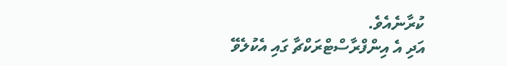ކުރާނެއެވެ.
އަދި އެ އިންފްރާސްޓްރަކްޗާ ގައި އެކުލެވޭ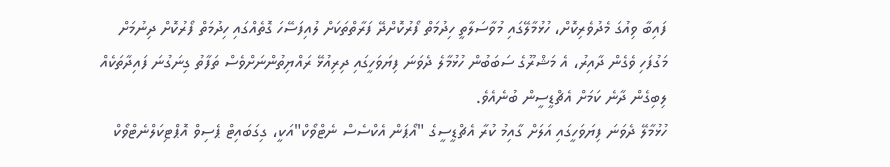ފައިބާ ވިއުގަ މެދުވެރިކޮށް، ހުޅުމާލޭގައި މުވާސަލާތީ ހިދުމަތް ފޯރުކޮށްދޭ ފަރާތްތަކަށް ލުއިފަސޭހަ ގޮތެއްގައި ހިދުމަތް ފޯރުކޮށް ދިނުމަށް މަގުފަހި ވެގެން ދާއިރު، އެ މަޝްރޫގެ ސަބަބުން ހުޅުމާލެ ދެވަނަ ފިޔަވަހީގައި ދިރިއުޅޭ ރައްޔިތުންނަށްވެސް ތަފާތު ގިނަގުނަ ފައިދާތަކެއް ލިބިގެން ދާނެ ކަމަށް އެޗްޑީސީން ބުނެއެވެ.
ހުޅުމާލޭ ދެވަނަ ފިޔަވަހީގައި އަލަށް ގާއިމު ކުރާ އެޗްޑީސީގެ "އޯޕަން އެކްސެސް ނެޓްވޯކް"އަކީ، ގިގަބައިޓް ޕެސިވް އޮޕްޓިކަލްނެޓްވޯކް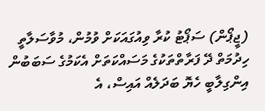(ޖީޕޯން) ސަޕޯޓު ކުރާ ވިއުގައަކަށް ވުމުން، މުވާސަލާތީ ހިދުމަތް ދޭ ފަރާތްތަކުގެ މަސައްކަތަށް އެކަމުގެ ސަބަބުން އިންގިލާބީ ހެޔޮ ބަދަލެއް އައިސް، އެ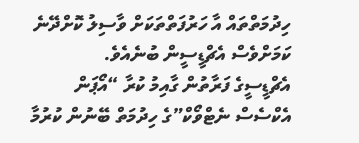ހިދުމަތްތައް އާ ހަރުފަތްތަކަށް ވާސިލު ކޮށްދޭނެ ކަމަށްވެސް އެޗްޑީސީން ބުނެއެވެ.
އެޗްޑީސީގެ ފަރާތުން ގާއިމު ކުރާ “އޯޕަން އެކްސެސް ނެޓްވޯކް”ގެ ހިދުމަތް ބޭނުން ކުރުމާ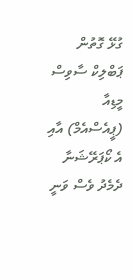ގުޅޭ ގޮތުން ޕަބްލިކް ސާވިސް މީޑިއާ (ޕީއެސްއެމް) އާއި އެ ކޯޕަރޭޝަނާ ދެމެދު ވެސް ވަނީ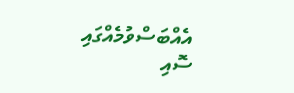އެއްބަސްވުމެއްގައި ސޮއި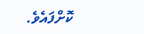ކޮށްފައެވެ.